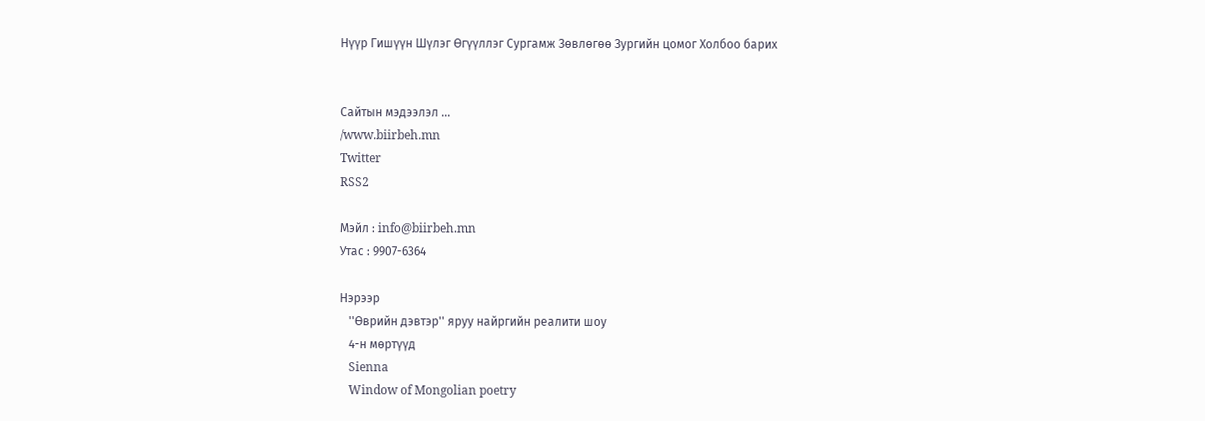Нүүр Гишүүн Шүлэг Өгүүллэг Сургамж Зөвлөгөө Зургийн цомог Холбоо барих


Сайтын мэдээлэл ...
/www.biirbeh.mn
Twitter
RSS2

Мэйл : info@biirbeh.mn
Утас : 9907-6364

Нэрээр
   ''Өврийн дэвтэр'' яруу найргийн реалити шоу
   4-н мөртүүд
   Sienna
   Window of Mongolian poetry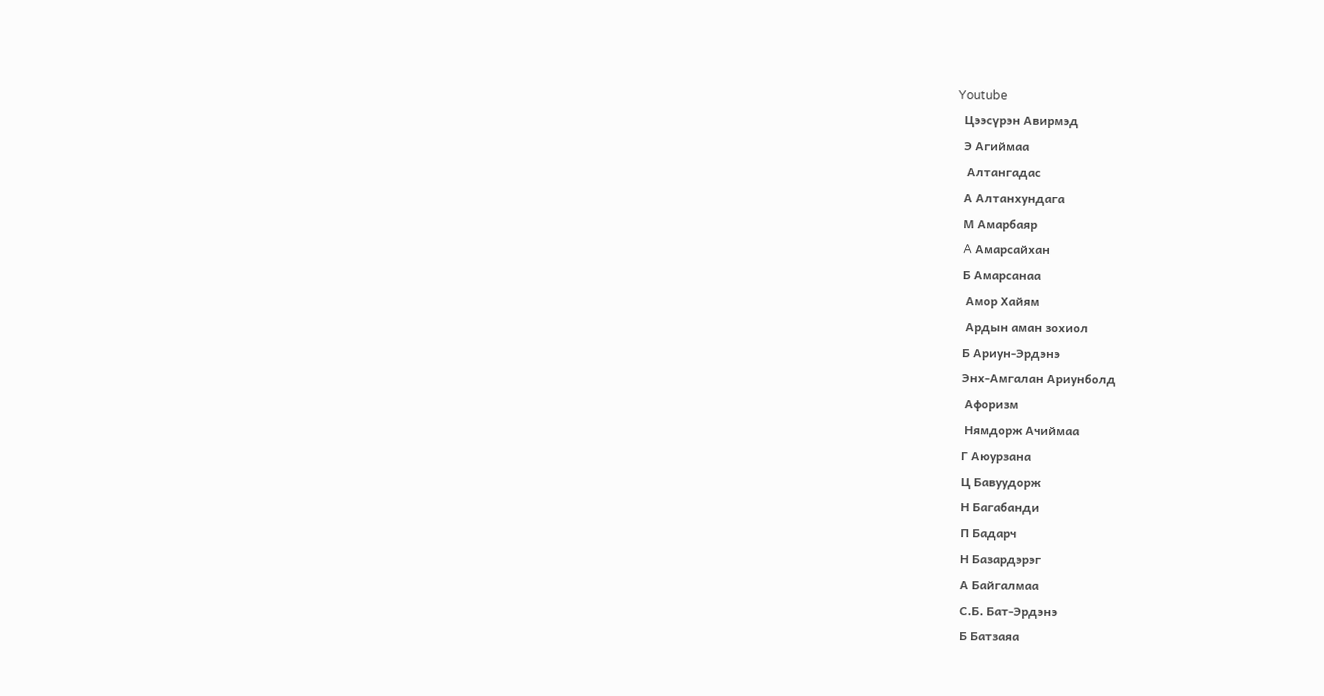Youtube
  Цээсүрэн Авирмэд
  Э Агиймаа
   Алтангадас
  А Алтанхундага
  М Амарбаяр
  A Амарсайхан
  Б Амарсанаа
   Амор Хайям
   Ардын аман зохиол
  Б Ариун-Эрдэнэ
  Энх-Амгалан Ариунболд
   Афоризм
   Нямдорж Ачиймаа
  Г Аюурзана
  Ц Бавуудорж
  Н Багабанди
  П Бадарч
  Н Базардэрэг
  А Байгалмаа
  С.Б. Бат-Эрдэнэ
  Б Батзаяа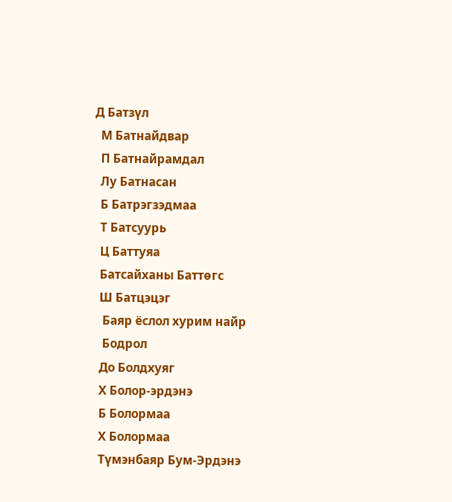Д Батзүл
  М Батнайдвар
  П Батнайрамдал
  Лу Батнасан
  Б Батрэгзэдмаа
  Т Батсуурь
  Ц Баттуяа
  Батсайханы Баттөгс
  Ш Батцэцэг
   Баяр ёслол хурим найр
   Бодрол
  До Болдхуяг
  Х Болор-эрдэнэ
  Б Болормаа
  Х Болормаа
  Түмэнбаяр Бум-Эрдэнэ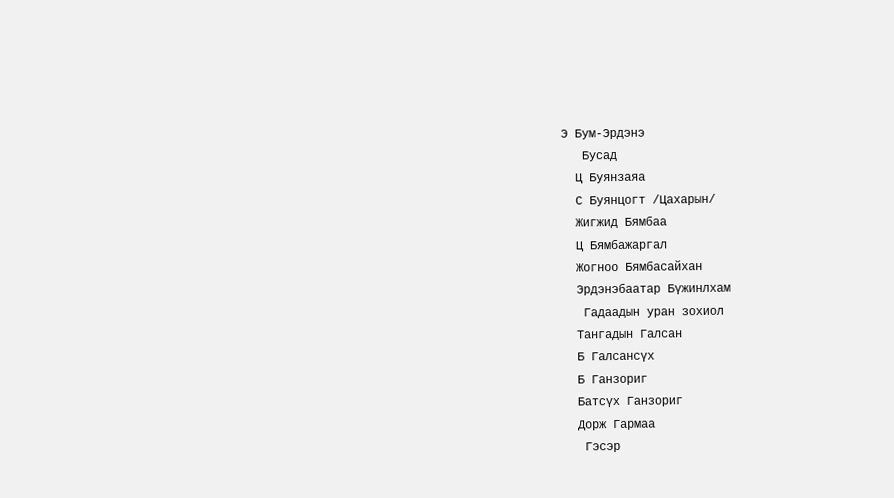Э Бум-Эрдэнэ
   Бусад
  Ц Буянзаяа
  С Буянцогт /Цахарын/
  Жигжид Бямбаа
  Ц Бямбажаргал
  Жогноо Бямбасайхан
  Эрдэнэбаатар Бүжинлхам
   Гадаадын уран зохиол
  Тангадын Галсан
  Б Галсансүх
  Б Ганзориг
  Батсүх Ганзориг
  Дорж Гармаа
   Гэсэр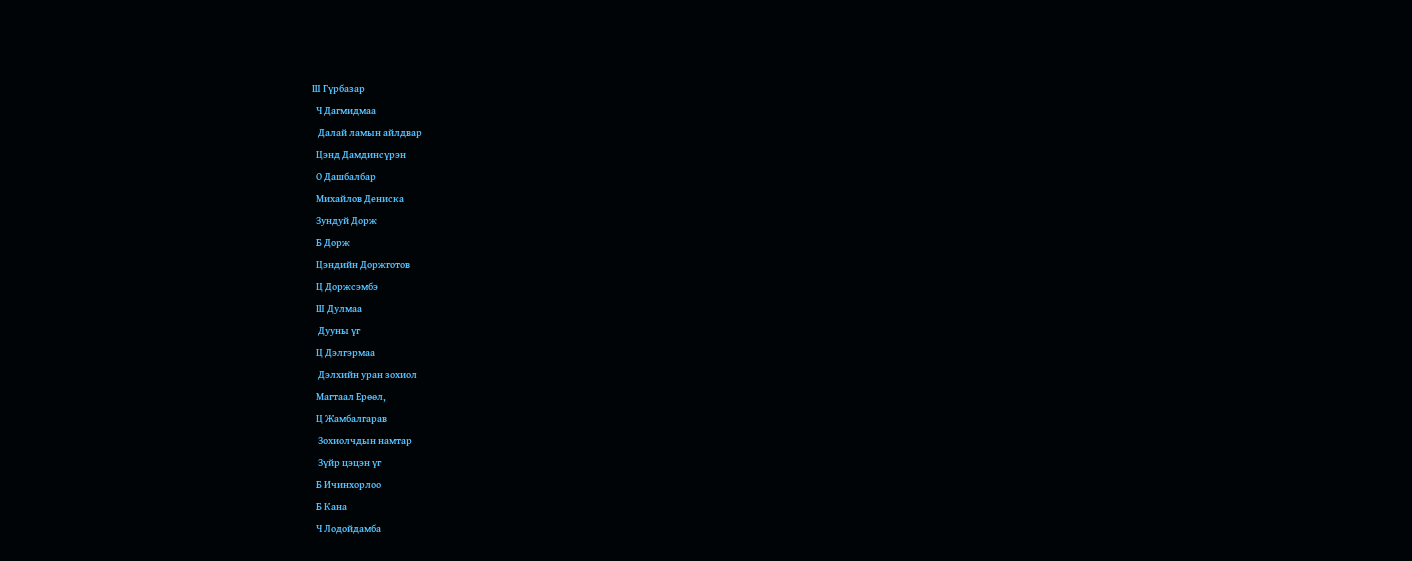Ш Гүрбазар
  Ч Дагмидмаа
   Далай ламын айлдвар
  Цэнд Дамдинсүрэн
  О Дашбалбар
  Михайлов Дениска
  Зундуй Дорж
  Б Дорж
  Цэндийн Доржготов
  Ц Доржсэмбэ
  Ш Дулмаа
   Дууны үг
  Ц Дэлгэрмаа
   Дэлхийн уран зохиол
  Магтаал Ерөөл,
  Ц Жамбалгарав
   Зохиолчдын намтар
   Зүйр цэцэн үг
  Б Ичинхорлоо
  Б Кана
  Ч Лодойдамба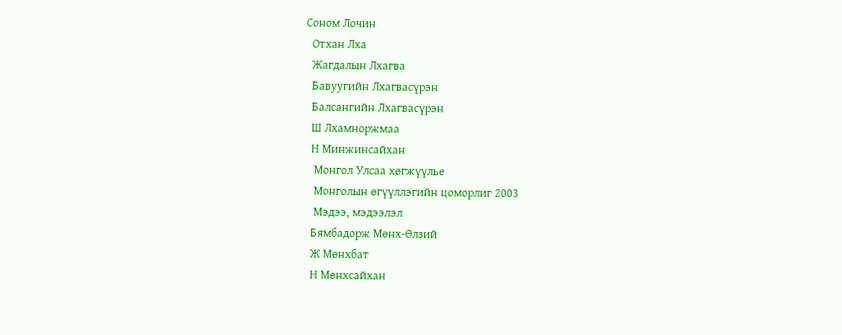Соном Лочин
  Отхан Лха
  Жагдалын Лхагва
  Бавуугийн Лхагвасүрэн
  Балсангийн Лхагвасүрэн
  Ш Лхамноржмаа
  Н Минжинсайхан
   Монгол Улсаа хөгжүүлье
   Монголын өгүүллэгийн цоморлиг 2003
   Мэдээ, мэдээлэл
  Бямбадорж Мөнх-Өлзий
  Ж Мөнхбат
  Н Мөнхсайхан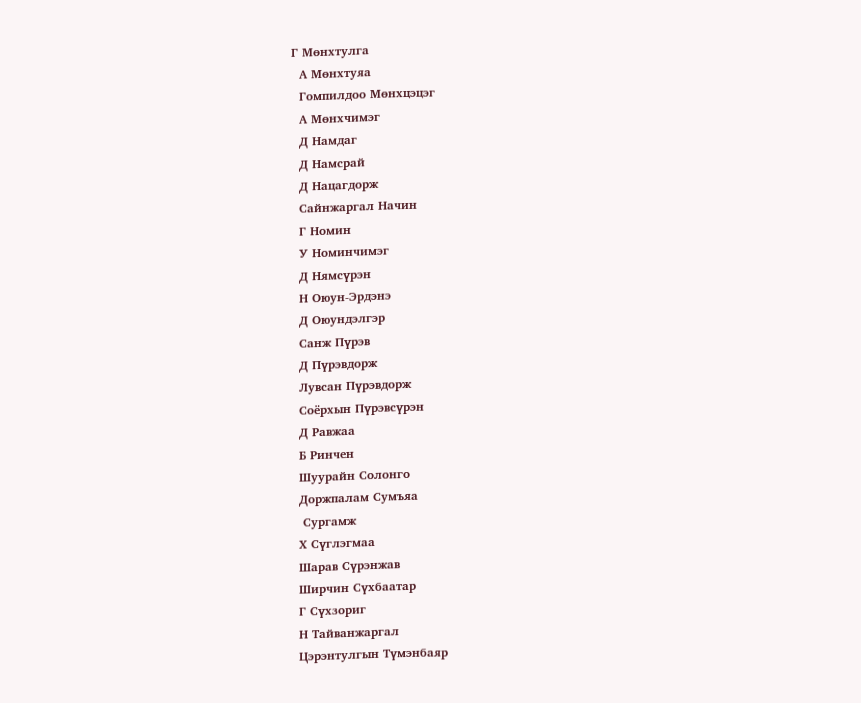Г Мөнхтулга
  А Мөнхтуяа
  Гомпилдоо Мөнхцэцэг
  А Мөнхчимэг
  Д Намдаг
  Д Намсрай
  Д Нацагдорж
  Сайнжаргал Начин
  Г Номин
  У Номинчимэг
  Д Нямсүрэн
  Н Оюун-Эрдэнэ
  Д Оюундэлгэр
  Санж Пүрэв
  Д Пүрэвдорж
  Лувсан Пүрэвдорж
  Соёрхын Пүрэвсүрэн
  Д Равжаа
  Б Ринчен
  Шуурайн Солонго
  Доржпалам Сумъяа
   Сургамж
  Х Сүглэгмаа
  Шарав Сүрэнжав
  Ширчин Сүхбаатар
  Г Сүхзориг
  Н Тайванжаргал
  Цэрэнтулгын Түмэнбаяр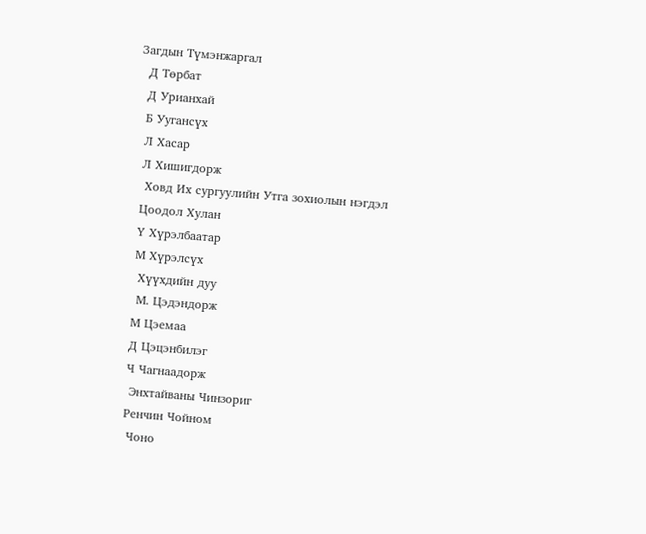Загдын Түмэнжаргал
  Д Төрбат
  Д Урианхай
  Б Уугансүх
  Л Хасар
  Л Хишигдорж
   Ховд Их сургуулийн Утга зохиолын нэгдэл
  Цоодол Хулан
  Ү Хүрэлбаатар
  М Хүрэлсүх
   Хүүхдийн дуу
   М. Цэдэндорж
  М Цэемаа
  Д Цэцэнбилэг
  Ч Чагнаадорж
   Энхтайваны Чинзориг
  Ренчин Чойном
   Чоно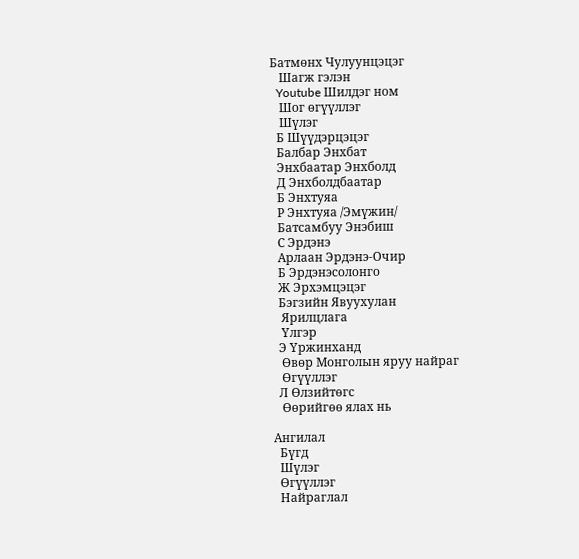Батмөнх Чулуунцэцэг
   Шагж гэлэн
  Youtube Шилдэг ном
   Шог өгүүллэг
   Шүлэг
  Б Шүүдэрцэцэг
  Балбар Энхбат
  Энхбаатар Энхболд
  Д Энхболдбаатар
  Б Энхтуяа
  Р Энхтуяа /Эмүжин/
  Батсамбуу Энэбиш
  С Эрдэнэ
  Арлаан Эрдэнэ-Очир
  Б Эрдэнэсолонго
  Ж Эрхэмцэцэг
  Бэгзийн Явуухулан
   Ярилцлага
   Үлгэр
  Э Үржинханд
   Өвөр Монголын яруу найраг
   Өгүүллэг
  Л Өлзийтөгс
   Өөрийгөө ялах нь

Ангилал
  Бүгд
  Шүлэг
  Өгүүллэг
  Найраглал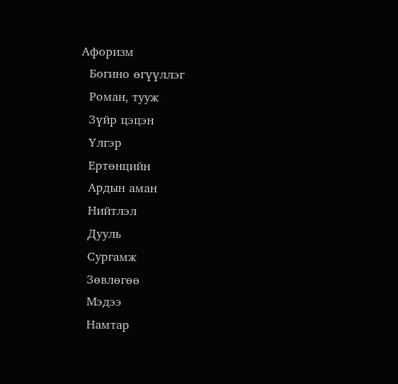Афоризм
  Богино өгүүллэг
  Роман, тууж
  Зүйр цэцэн
  Үлгэр
  Ертөнцийн
  Ардын аман
  Нийтлэл
  Дууль
  Сургамж
  Зөвлөгөө
  Мэдээ
  Намтар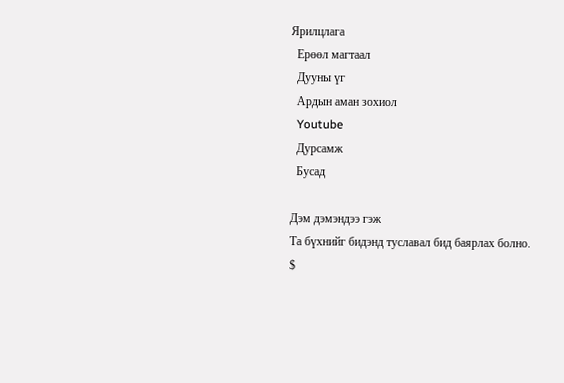Ярилцлага
  Ерөөл магтаал
  Дууны үг
  Ардын аман зохиол
  Youtube
  Дурсамж
  Бусад

Дэм дэмэндээ гэж
Та бүхнийг бидэнд туславал бид баярлах болно.
$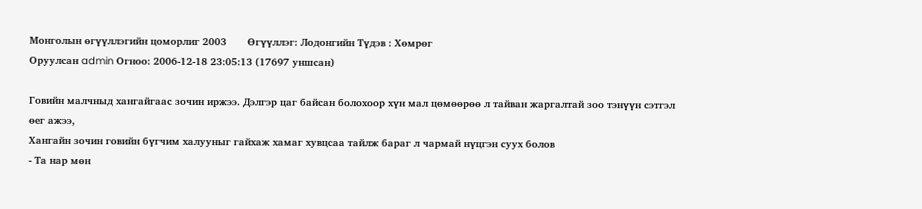Монголын өгүүллэгийн цоморлиг 2003       Өгүүллэг: Лодонгийн Түдэв : Хөмрөг
Оруулсан admin Огноо: 2006-12-18 23:05:13 (17697 уншсан)

Говийн малчныд хангайгаас зочин иржээ. Дэлгэр цаг байсан болохоор хүн мал цөмөөрөө л тайван жаргалтай зоо тэнүүн сэтгэл өег ажээ,
Хангайн зочин говийн бүгчим халууныг гайхаж хамаг хувцсаа тайлж бараг л чармай нүцгэн суух болов
- Та нар мөн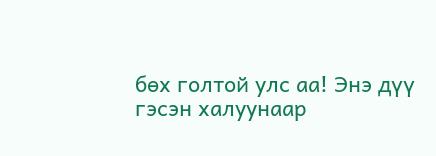бөх голтой улс аа! Энэ дүү гэсэн халуунаар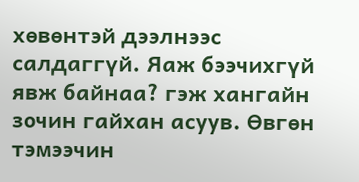хөвөнтэй дээлнээс салдаггүй. Яаж бээчихгүй явж байнаа? гэж хангайн зочин гайхан асуув. Өвгөн тэмээчин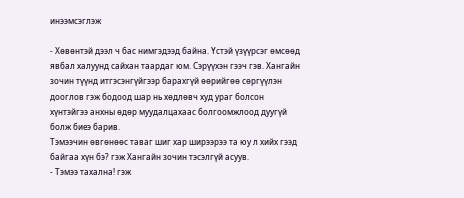инээмсэглэж

- Хөвөнтэй дээл ч бас нимгэдээд байна. Yстэй үзүүрсэг өмсөөд явбал халуунд сайхан таардаг юм. Сэрүүхэн гээч гэв. Хангайн зочин түүнд итгэсэнгүйгээр барахгүй өөрийгөө сөргүүлэн дооглов гэж бодоод шар нь хөдлөвч худ ураг болсон хүнтэйгээ анхны өдөр муудалцахаас болгоомжлоод дуугүй болж биеэ барив.
Тэмээчин өвгөнөөс таваг шиг хар ширээрээ та юу л хийх гээд байгаа хүн бэ? гэж Хангайн зочин тэсэлгүй асуув.
- Тэмээ тахална! гэж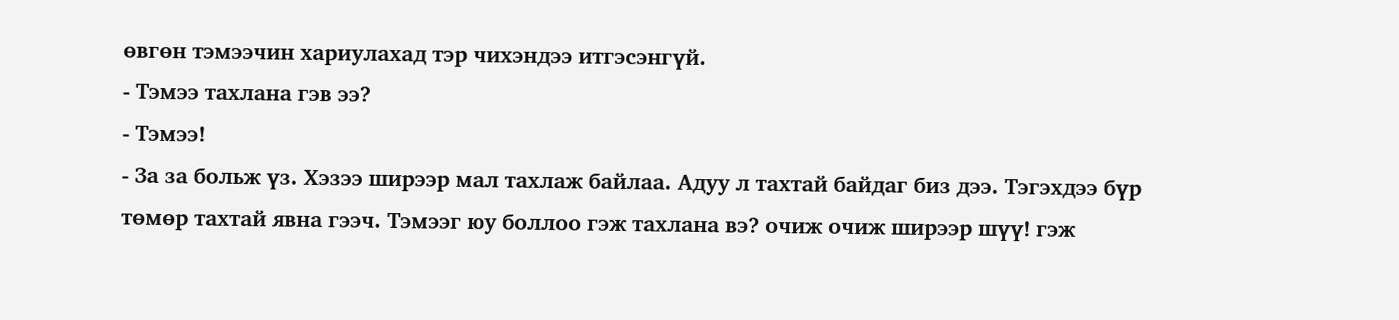өвгөн тэмээчин хариулахад тэр чихэндээ итгэсэнгүй.
- Тэмээ тахлана гэв ээ?
- Тэмээ!
- За за больж үз. Хэзээ ширээр мал тахлаж байлаа. Адуу л тахтай байдаг биз дээ. Тэгэхдээ бүр төмөр тахтай явна гээч. Тэмээг юу боллоо гэж тахлана вэ? очиж очиж ширээр шүү! гэж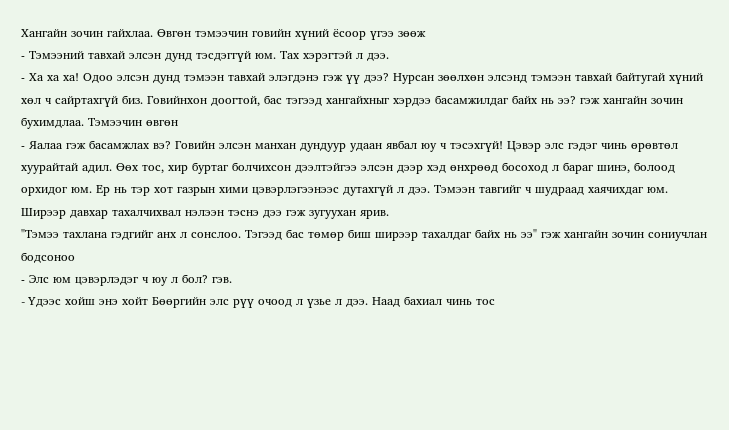Хангайн зочин гайхлаа. Өвгөн тэмээчин говийн хүний ёсоор үгээ зөөж
- Тэмээний тавхай элсэн дунд тэсдэггүй юм. Тах хэрэгтэй л дээ.
- Ха ха ха! Одоо элсэн дунд тэмээн тавхай элэгдэнэ гэж үү дээ? Нурсан зөөлхөн элсэнд тэмээн тавхай байтугай хүний хөл ч сайртахгүй биз. Говийнхон доогтой, бас тэгээд хангайхныг хэрдээ басамжилдаг байх нь ээ? гэж хангайн зочин бухимдлаа. Тэмээчин өвгөн
- Яалаа гэж басамжлах вэ? Говийн элсэн манхан дундуур удаан явбал юу ч тэсэхгүй! Цэвэр элс гэдэг чинь өрөвтөл хуурайтай адил. Өөх тос, хир буртаг болчихсон дээлтэйгээ элсэн дээр хэд өнхрөөд босоход л бараг шинэ, болоод орхидог юм. Ер нь тэр хот газрын хими цэвэрлэгээнээс дутахгүй л дээ. Тэмээн тавгийг ч шудраад хаячихдаг юм. Ширээр давхар тахалчихвал нэлээн тэснэ дээ гэж зугуухан ярив.
"Тэмээ тахлана гэдгийг анх л сонслоо. Тэгээд бас төмөр биш ширээр тахалдаг байх нь ээ" гэж хангайн зочин сониучлан бодсоноо
- Элс юм цэвэрлэдэг ч юу л бол? гэв.
- Yдээс хойш энэ хойт Бөөргийн элс рүү очоод л үзье л дээ. Наад бахиал чинь тос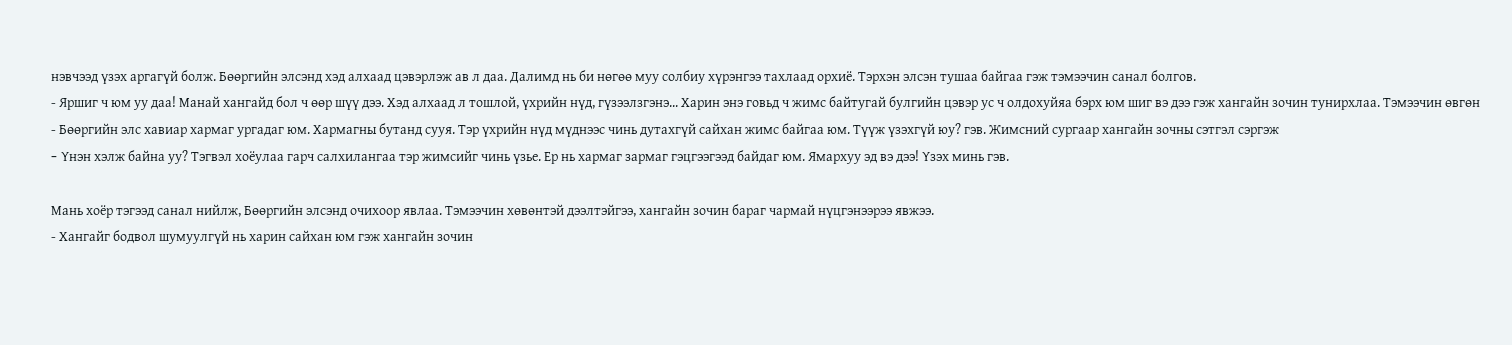нэвчээд үзэх аргагүй болж. Бөөргийн элсэнд хэд алхаад цэвэрлэж ав л даа. Далимд нь би нөгөө муу солбиу хүрэнгээ тахлаад орхиё. Тэрхэн элсэн тушаа байгаа гэж тэмээчин санал болгов.
- Яршиг ч юм уу даа! Манай хангайд бол ч өөр шүү дээ. Хэд алхаад л тошлой, үхрийн нүд, гүзээлзгэнэ... Харин энэ говьд ч жимс байтугай булгийн цэвэр ус ч олдохуйяа бэрх юм шиг вэ дээ гэж хангайн зочин тунирхлаа. Тэмээчин өвгөн
- Бөөргийн элс хавиар хармаг ургадаг юм. Хармагны бутанд сууя. Тэр үхрийн нүд мүднээс чинь дутахгүй сайхан жимс байгаа юм. Түүж үзэхгүй юу? гэв. Жимсний сургаар хангайн зочны сэтгэл сэргэж
- Yнэн хэлж байна уу? Тэгвэл хоёулаа гарч салхилангаа тэр жимсийг чинь үзье. Ер нь хармаг зармаг гэцгээгээд байдаг юм. Ямархуу эд вэ дээ! Yзэх минь гэв.

Мань хоёр тэгээд санал нийлж, Бөөргийн элсэнд очихоор явлаа. Тэмээчин хөвөнтэй дээлтэйгээ, хангайн зочин бараг чармай нүцгэнээрээ явжээ.
- Хангайг бодвол шумуулгүй нь харин сайхан юм гэж хангайн зочин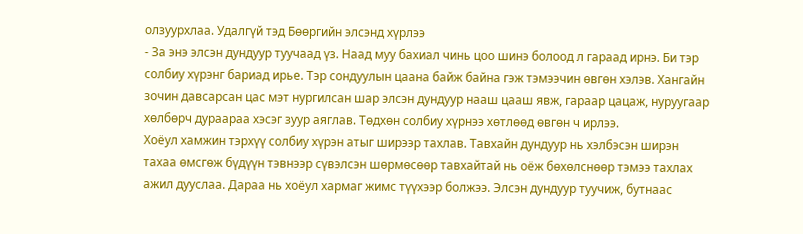олзуурхлаа. Удалгүй тэд Бөөргийн элсэнд хүрлээ
- За энэ элсэн дундуур туучаад үз. Наад муу бахиал чинь цоо шинэ болоод л гараад ирнэ. Би тэр солбиу хүрэнг бариад ирье. Тэр сондуулын цаана байж байна гэж тэмээчин өвгөн хэлэв. Хангайн зочин давсарсан цас мэт нургилсан шар элсэн дундуур нааш цааш явж, гараар цацаж, нуруугаар хөлбөрч дураараа хэсэг зуур аяглав. Төдхөн солбиу хүрнээ хөтлөөд өвгөн ч ирлээ.
Хоёул хамжин тэрхүү солбиу хүрэн атыг ширээр тахлав. Тавхайн дундуур нь хэлбэсэн ширэн тахаа өмсгөж бүдүүн тэвнээр сүвэлсэн шөрмөсөөр тавхайтай нь оёж бөхөлснөөр тэмээ тахлах ажил дууслаа. Дараа нь хоёул хармаг жимс түүхээр болжээ. Элсэн дундуур туучиж, бутнаас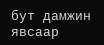бут дамжин явсаар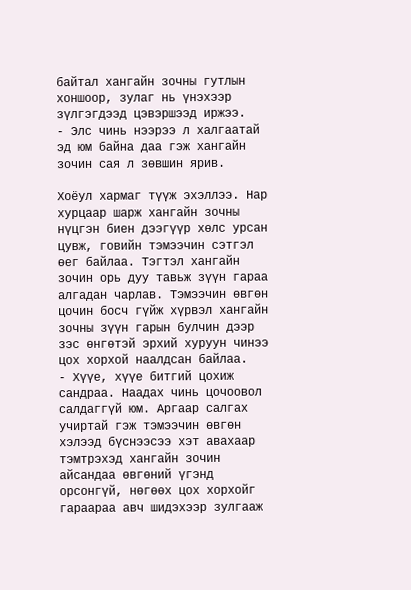байтал хангайн зочны гутлын хоншоор, зулаг нь үнэхээр зүлгэгдээд цэвэршээд иржээ.
- Элс чинь нээрээ л халгаатай эд юм байна даа гэж хангайн зочин сая л зөвшин ярив.

Хоёул хармаг түүж эхэллээ. Нар хурцаар шарж хангайн зочны нүцгэн биен дээгүүр хөлс урсан цувж, говийн тэмээчин сэтгэл өег байлаа. Тэгтэл хангайн зочин орь дуу тавьж зүүн гараа алгадан чарлав. Тэмээчин өвгөн цочин босч гүйж хүрвэл хангайн зочны зүүн гарын булчин дээр зэс өнгөтэй эрхий хуруун чинээ цох хорхой наалдсан байлаа.
- Хүүе, хүүе битгий цохиж сандраа. Наадах чинь цочоовол салдаггүй юм. Аргаар салгах учиртай гэж тэмээчин өвгөн хэлээд бүснээсээ хэт авахаар тэмтрэхэд хангайн зочин айсандаа өвгөний үгэнд орсонгүй, нөгөөх цох хорхойг гараараа авч шидэхээр зулгааж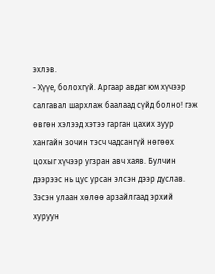эхлэв.
- Хүүе, болохгүй. Аргаар авдаг юм хүчээр салгавал шархлаж баалаад сүйд болно! гэж өвгөн хэлээд хэтээ гарган цахих зуур хангайн зочин тэсч чадсангүй нөгөөх цохыг хүчээр угзран авч хаяв. Булчин дээрээс нь цус урсан элсэн дээр дуслав. Зэсэн улаан хөлөө арзайлгаад эрхий хуруун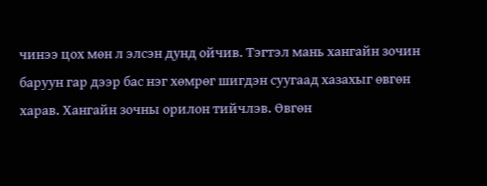чинээ цох мөн л элсэн дунд ойчив. Тэгтэл мань хангайн зочин баруун гар дээр бас нэг хөмрөг шигдэн суугаад хазахыг өвгөн харав. Хангайн зочны орилон тийчлэв. Өвгөн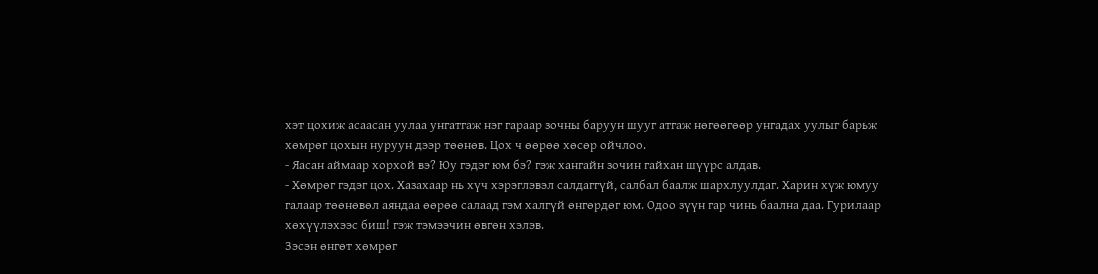хэт цохиж асаасан уулаа унгатгаж нэг гараар зочны баруун шууг атгаж нөгөөгөөр унгадах уулыг барьж хөмрөг цохын нуруун дээр төөнөв. Цох ч өөрөө хөсөр ойчлоо.
- Яасан аймаар хорхой вэ? Юу гэдэг юм бэ? гэж хангайн зочин гайхан шүүрс алдав.
- Хөмрөг гэдэг цох. Хазахаар нь хүч хэрэглэвэл салдаггүй, салбал баалж шархлуулдаг. Харин хүж юмуу галаар төөнөвөл аяндаа өөрөө салаад гэм халгүй өнгөрдөг юм. Одоо зүүн гар чинь баална даа. Гурилаар хөхүүлэхээс биш! гэж тэмээчин өвгөн хэлэв.
Зэсэн өнгөт хөмрөг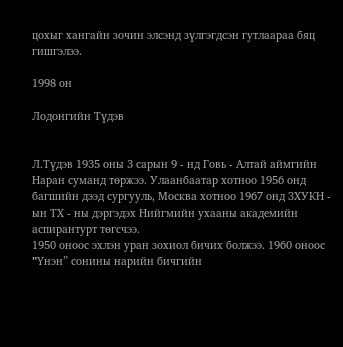цохыг хангайн зочин элсэнд зүлгэгдсэн гутлаараа бяц гишгэлээ.

1998 он

Лодонгийн Түдэв


Л.Түдэв 1935 оны 3 сарын 9 - нд Говь - Алтай аймгийн Наран суманд төржээ. Улаанбаатар хотноо 1956 онд багшийн дээд сургууль, Москва хотноо 1967 онд ЗХУКН - ын ТХ - ны дэргэдэх Нийгмийн ухааны академийн аспирантурт төгсчээ.
1950 оноос эхлэн уран зохиол бичих болжээ. 1960 оноос "Yнэн” сонины нарийн бичгийн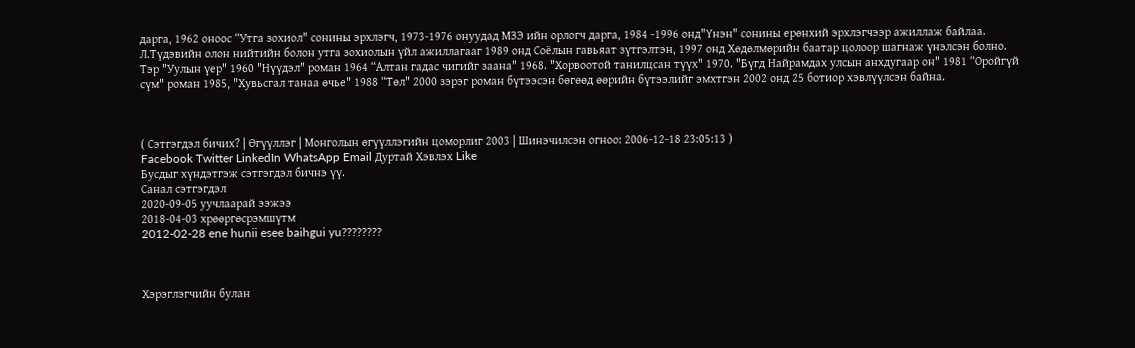дарга, 1962 оноос “Утга зохиол" сонины эрхлэгч, 1973-1976 онуудад МЗЭ ийн орлогч дарга, 1984 -1996 онд"Yнэн" сонины ерөнхий эрхлэгчээр ажиллаж байлаа.
Л.Түдэвийн олон нийтийн болон утга зохиолын үйл ажиллагааг 1989 онд Соёлын гавьяат зүтгэлтэн, 1997 онд Хөдөлмөрийн баатар цолоор шагнаж үнэлсэн болно. Тэр "Уулын үер" 1960 "Нүүдэл" роман 1964 “Алтан гадас чигийг заана" 1968. "Хорвоотой танилцсан түүх" 1970. "Бүгд Найрамдах улсын анхдугаар он" 1981 “Оройгүй сүм" роман 1985, "Хувьсгал танаа өчье" 1988 “Төл" 2000 зэрэг роман бүтээсэн бөгөөд өөрийн бүтээлийг эмхтгэн 2002 онд 25 ботиор хэвлүүлсэн байна.



( Сэтгэгдэл бичих? | Өгүүллэг | Монголын өгүүллэгийн цоморлиг 2003 | Шинэчилсэн огноо: 2006-12-18 23:05:13 )
Facebook Twitter LinkedIn WhatsApp Email Дуртай Хэвлэх Like
Бусдыг хүндэтгэж сэтгэгдэл бичнэ үү.
Санал сэтгэгдэл
2020-09-05 уучлаарай ээжээ
2018-04-03 хрөөргөсрэмшүтм
2012-02-28 ene hunii esee baihgui yu????????



Хэрэглэгчийн булан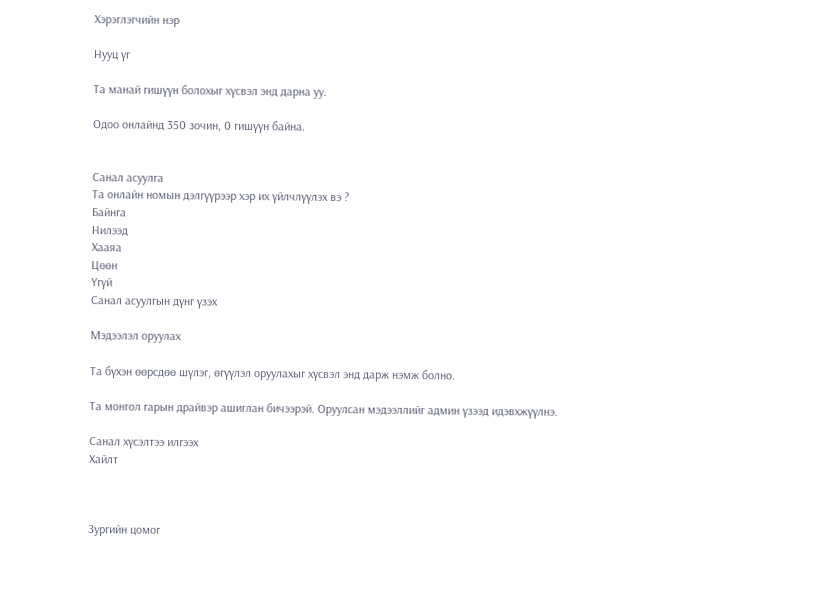Хэрэглэгчийн нэр

Нууц үг

Та манай гишүүн болохыг хүсвэл энд дарна уу.

Одоо онлайнд 350 зочин, 0 гишүүн байна.


Санал асуулга
Та онлайн номын дэлгүүрээр хэр их үйлчлүүлэх вэ ?
Байнга
Нилээд
Хааяа
Цөөн
Үгүй
Санал асуулгын дүнг үзэх

Мэдээлэл оруулах

Та бүхэн өөрсдөө шүлэг, өгүүлэл оруулахыг хүсвэл энд дарж нэмж болно.

Та монгол гарын драйвэр ашиглан бичээрэй. Оруулсан мэдээллийг админ үзээд идэвхжүүлнэ.

Санал хүсэлтээ илгээх
Хайлт



Зургийн цомог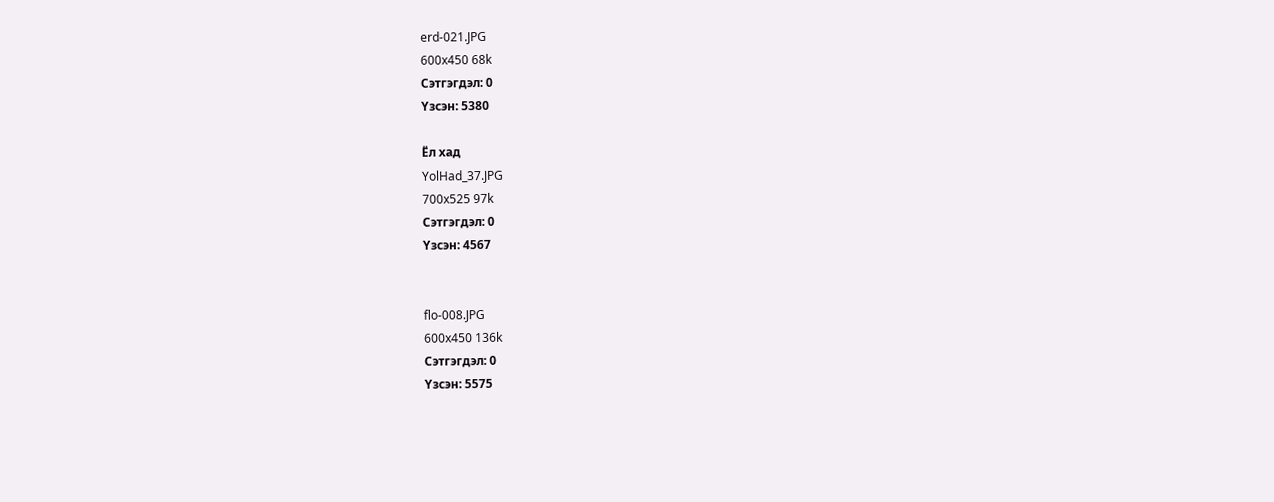erd-021.JPG
600x450 68k
Сэтгэгдэл: 0
Үзсэн: 5380

Ёл хад
YolHad_37.JPG
700x525 97k
Сэтгэгдэл: 0
Үзсэн: 4567


flo-008.JPG
600x450 136k
Сэтгэгдэл: 0
Үзсэн: 5575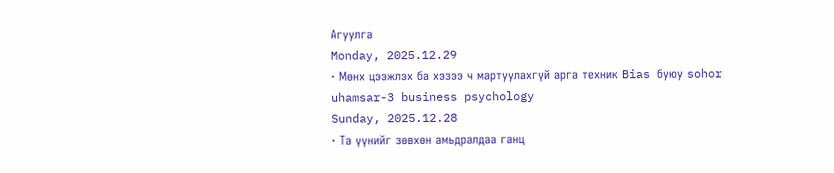Агуулга
Monday, 2025.12.29
· Мөнх цээжлэх ба хэзээ ч мартуулахгүй арга техник Bias буюу sohor uhamsar-3 business psychology
Sunday, 2025.12.28
· Та үүнийг зөвхөн амьдралдаа ганц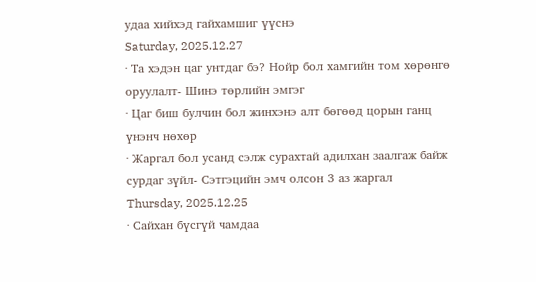удаа хийхэд гайхамшиг үүснэ
Saturday, 2025.12.27
· Та хэдэн цаг унтдаг бэ? Нойр бол хамгийн том хөрөнгө оруулалт- Шинэ төрлийн эмгэг
· Цаг биш булчин бол жинхэнэ алт бөгөөд цорын ганц үнэнч нөхөр
· Жаргал бол усанд сэлж сурахтай адилхан заалгаж байж сурдаг зүйл- Сэтгэцийн эмч олсон 3 аз жаргал
Thursday, 2025.12.25
· Сайхан бүсгүй чамдаа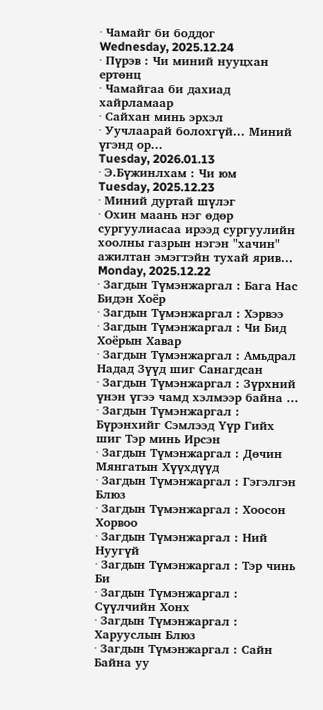· Чамайг би боддог
Wednesday, 2025.12.24
· Пүрэв : Чи миний нууцхан ертөнц
· Чамайгаа би дахиад хайрламаар
· Сайхан минь эрхэл
· Уучлаарай болохгүй... Миний үгэнд ор...
Tuesday, 2026.01.13
· Э.Бүжинлхам : Чи юм
Tuesday, 2025.12.23
· Миний дуртай шүлэг
· Охин маань нэг өдөр сургуулиасаа ирээд сургуулийн хоолны газрын нэгэн "хачин" ажилтан эмэгтэйн тухай ярив…
Monday, 2025.12.22
· Загдын Түмэнжаргал : Бага Нас Бидэн Хоёр
· Загдын Түмэнжаргал : Хэрвээ
· Загдын Түмэнжаргал : Чи Бид Хоёрын Хавар
· Загдын Түмэнжаргал : Амьдрал Надад Зүүд шиг Санагдсан
· Загдын Түмэнжаргал : Зүрхний үнэн үгээ чамд хэлмээр байна ...
· Загдын Түмэнжаргал : Бүрэнхийг Сэмлээд Үүр Гийх шиг Тэр минь Ирсэн
· Загдын Түмэнжаргал : Дөчин Мянгатын Хүүхдүүд
· Загдын Түмэнжаргал : Гэгэлгэн Блюз
· Загдын Түмэнжаргал : Хоосон Хорвоо
· Загдын Түмэнжаргал : Ний Нуугүй
· Загдын Түмэнжаргал : Тэр чинь Би
· Загдын Түмэнжаргал : Сүүлчийн Хонх
· Загдын Түмэнжаргал : Харууслын Блюз
· Загдын Түмэнжаргал : Сайн Байна уу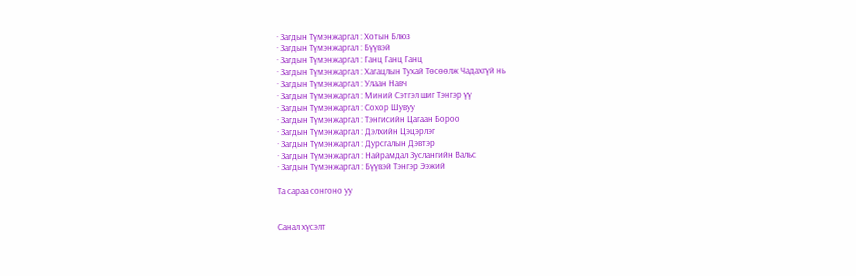· Загдын Түмэнжаргал : Хотын Блюз
· Загдын Түмэнжаргал : Бүүвэй
· Загдын Түмэнжаргал : Ганц Ганц Ганц
· Загдын Түмэнжаргал : Хагацлын Тухай Төсөөлж Чадахгүй нь
· Загдын Түмэнжаргал : Улаан Навч
· Загдын Түмэнжаргал : Миний Сэтгэл шиг Тэнгэр үү
· Загдын Түмэнжаргал : Сохор Шувуу
· Загдын Түмэнжаргал : Тэнгисийн Цагаан Бороо
· Загдын Түмэнжаргал : Дэлхийн Цэцэрлэг
· Загдын Түмэнжаргал : Дурсгалын Дэвтэр
· Загдын Түмэнжаргал : Найрамдал Зуслангийн Вальс
· Загдын Түмэнжаргал : Бүүвэй Тэнгэр Ээжий

Та сараа сонгоно уу


Санал хүсэлт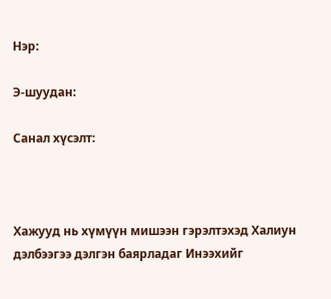Нэр:

Э-шуудан:

Санал хүсэлт:



Хажууд нь хүмүүн мишээн гэрэлтэхэд Халиун дэлбээгээ дэлгэн баярладаг Инээхийг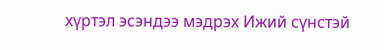хүртэл эсэндээ мэдрэх Ижий сүнстэй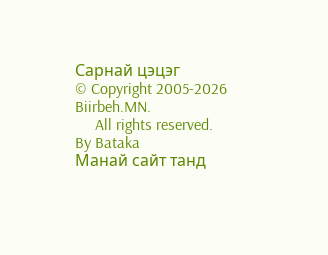Сарнай цэцэг
© Copyright 2005-2026 Biirbeh.MN.
     All rights reserved.
By Bataka
Манай сайт танд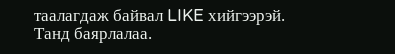таалагдаж байвал LIKE хийгээрэй. Танд баярлалаа.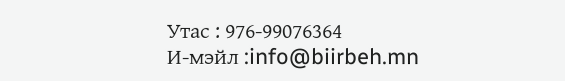Утас : 976-99076364
И-мэйл :info@biirbeh.mn